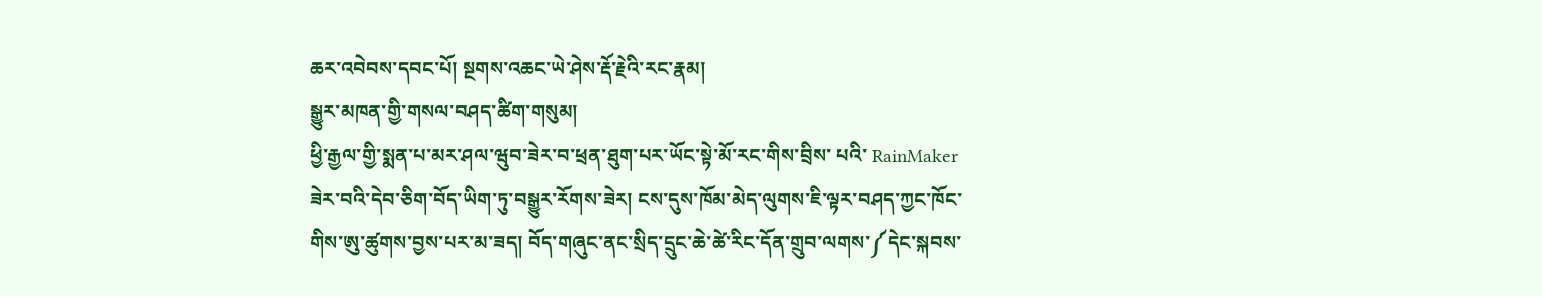ཆར་འབེབས་དབང་པོ། སྔགས་འཆང་ཡེ་ཤེས་རྡོ་རྗེའི་རང་རྣམ།
སྒྱུར་མཁན་གྱི་གསལ་བཤད་ཚིག་གསུམ།
ཕྱི་རྒྱལ་གྱི་སྨན་པ་མར་ཤལ་ཝུབ་ཟེར་བ་ཕྲན་ཐུག་པར་ཡོང་སྟེ་མོ་རང་གིས་བྲིས་ པའི་ RainMaker ཟེར་བའི་དེབ་ཅིག་བོད་ཡིག་ཏུ་བསྒྱུར་རོགས་ཟེར། ངས་དུས་ཁོམ་མེད་ལུགས་ཇི་ལྟར་བཤད་ཀྱང་ཁོང་གིས་ཨུ་ཚུགས་བྱས་པར་མ་ཟད། བོད་གཞུང་ནང་སྲིད་དྲུང་ཆེ་ཚེ་རིང་དོན་གྲུབ་ལགས་༼དེང་སྐབས་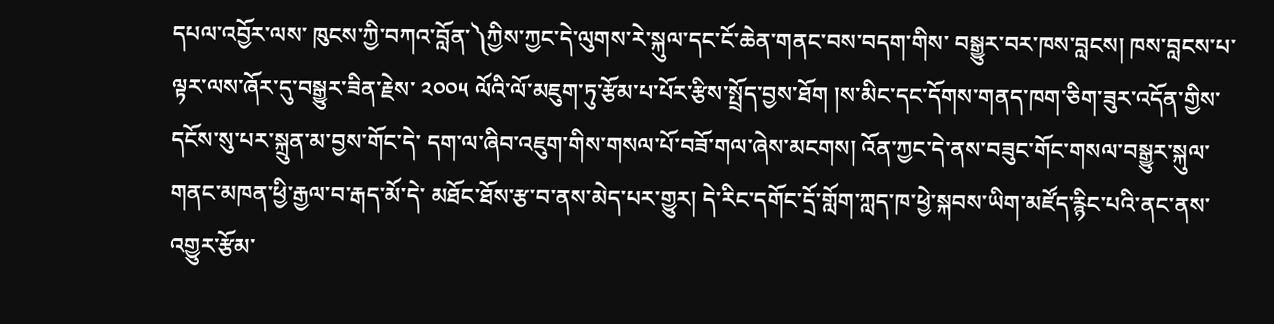དཔལ་འབྱོར་ལས་ ཁུངས་ཀྱི་བཀའ་བློན་༽ཀྱིས་ཀྱང་དེ་ལུགས་རེ་སྐུལ་དང་ངོ་ཆེན་གནང་བས་བདག་གིས་ བསྒྱུར་བར་ཁས་བླངས། ཁས་བླངས་པ་ལྟར་ལས་ཞོར་དུ་བསྒྱུར་ཟིན་རྗེས་ ༢༠༠༥ ལོའི་ལོ་མཇུག་ཏུ་རྩོམ་པ་པོར་རྩིས་སྤྲོད་བྱས་ཐོག །ས་མིང་དང་དོགས་གནད་ཁག་ཅིག་ཟུར་འདོན་གྱིས་དངོས་སུ་པར་སྐྲུན་མ་བྱས་གོང་དེ་ དག་ལ་ཞིབ་འཇུག་གིས་གསལ་པོ་བཟོ་གལ་ཞེས་མངགས། འོན་ཀྱང་དེ་ནས་བཟུང་གོང་གསལ་བསྒྱུར་སྐུལ་གནང་མཁན་ཕྱི་རྒྱལ་བ་རྒད་མོ་དེ་ མཐོང་ཐོས་རྩ་བ་ནས་མེད་པར་གྱུར། དེ་རིང་དགོང་དྲོ་གློག་ཀླད་ཁ་ཕྱེ་སྐབས་ཡིག་མཛོད་རྙིང་པའི་ནང་ནས་འགྱུར་རྩོམ་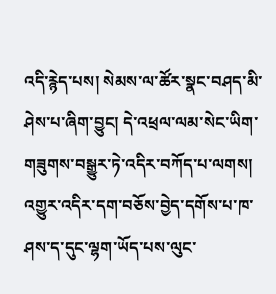འདི་རྙེད་པས། སེམས་ལ་ཚོར་སྣང་བཤད་མི་ཤེས་པ་ཞིག་བྱུང། དེ་འཕྲལ་ལམ་སེང་ཡིག་གཟུགས་བསྒྱུར་ཏེ་འདིར་བཀོད་པ་ལགས། འགྱུར་འདིར་དག་བཅོས་བྱེད་དགོས་པ་ཁ་ཤས་ད་དུང་ལྷག་ཡོད་པས་ལུང་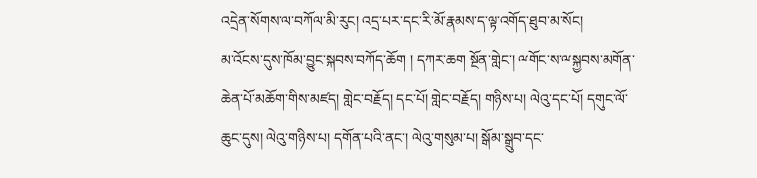འདྲེན་སོགས་ལ་བཀོལ་མི་རུང། འདྲ་པར་དང་རི་མོ་རྣམས་ད་ལྟ་འགོད་ཐུབ་མ་སོང།
མ་འོངས་དུས་ཁོམ་བྱུང་སྐབས་བཀོད་ཆོག ། དཀར་ཆག སྔོན་གླེང་། ྋགོང་ས་ྋསྐྱབས་མགོན་ཆེན་པོ་མཆོག་གིས་མཛད། གླེང་བརྗོད། དང་པོ། གླེང་བརྗོད། གཉིས་པ། ལེའུ་དང་པོ། དགུང་ལོ་ཆུང་དུས། ལེའུ་གཉིས་པ། དགོན་པའི་ནང་། ལེའུ་གསུམ་པ། སྒོམ་སྒྲུབ་དང་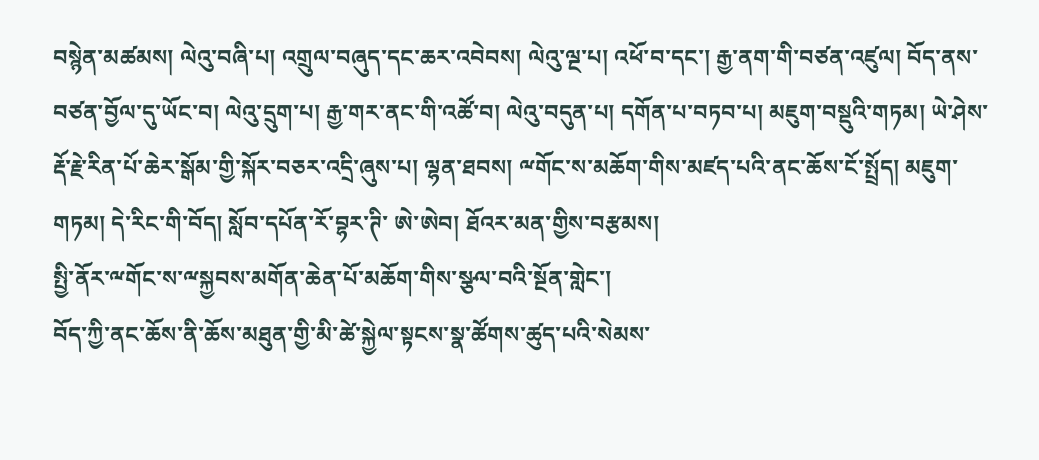བསྙེན་མཚམས། ལེའུ་བཞི་པ། འགྲུལ་བཞུད་དང་ཆར་འབེབས། ལེའུ་ལྔ་པ། འཕོ་བ་དང་། རྒྱ་ནག་གི་བཙན་འཛུལ། བོད་ནས་བཙན་བྱོལ་དུ་ཡོང་བ། ལེའུ་དྲུག་པ། རྒྱ་གར་ནང་གི་འཚོ་བ། ལེའུ་བདུན་པ། དགོན་པ་བཏབ་པ། མཇུག་བསྡུའི་གཏམ། ཡེ་ཤེས་རྡོ་རྗེ་རིན་པོ་ཆེར་སྒོམ་གྱི་སྐོར་བཅར་འདྲི་ཞུས་པ། ལྷན་ཐབས། ྋགོང་ས་མཆོག་གིས་མཛད་པའི་ནང་ཆོས་ངོ་སྤྲོད། མཇུག་གཏམ། དེ་རིང་གི་བོད། སློབ་དཔོན་རོ་བྷར་ཊི་ ཨེ་ཨེབ། ཐོའར་མན་གྱིས་བརྩམས།
སྤྱི་ནོར་ྋགོང་ས་ྋསྐྱབས་མགོན་ཆེན་པོ་མཆོག་གིས་སྩལ་བའི་སྔོན་གླེང་།
བོད་ཀྱི་ནང་ཆོས་ནི་ཆོས་མཐུན་གྱི་མི་ཚེ་སྐྱེལ་སྟངས་སྣ་ཚོགས་ཚུད་པའི་སེམས་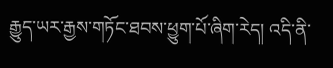རྒྱུད་ཡར་རྒྱས་གཏོང་ཐབས་ཕྱུག་པོ་ཞིག་རེད། འདི་ནི་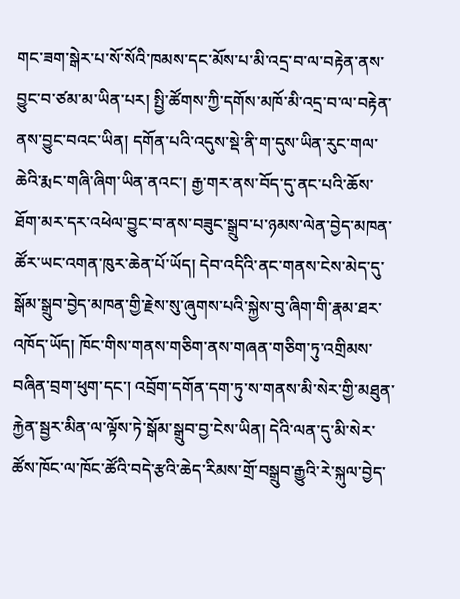གང་ཟག་སྒེར་པ་སོ་སོའི་ཁམས་དང་མོས་པ་མི་འདྲ་བ་ལ་བརྟེན་ནས་བྱུང་བ་ཙམ་མ་ཡིན་པར། སྤྱི་ཚོགས་ཀྱི་དགོས་མཁོ་མི་འདྲ་བ་ལ་བརྟེན་ནས་བྱུང་བའང་ཡིན། དགོན་པའི་འདུས་སྡེ་ནི་ག་དུས་ཡིན་རུང་གལ་ཆེའི་རྨང་གཞི་ཞིག་ཡིན་ནའང་། རྒྱ་གར་ནས་བོད་དུ་ནང་པའི་ཆོས་ཐོག་མར་དར་འཕེལ་བྱུང་བ་ནས་བཟུང་སྒྲུབ་པ་ཉམས་ལེན་བྱེད་མཁན་ཚོར་ཡང་འགན་ཁུར་ཆེན་པོ་ཡོད། དེབ་འདིའི་ནང་གནས་ངེས་མེད་དུ་སྒོམ་སྒྲུབ་བྱེད་མཁན་གྱི་རྗེས་སུ་ཞུགས་པའི་སྐྱེས་བུ་ཞིག་གི་རྣམ་ཐར་འཁོད་ཡོད། ཁོང་གིས་གནས་གཅིག་ནས་གཞན་གཅིག་ཏུ་འགྲིམས་བཞིན་བྲག་ཕུག་དང་། འབྲོག་དགོན་དག་ཏུ་ས་གནས་མི་སེར་གྱི་མཐུན་རྐྱེན་སྦྱར་མིན་ལ་ལྟོས་ཏེ་སྒོམ་སྒྲུབ་བྱ་ངེས་ཡིན། དེའི་ལན་དུ་མི་སེར་ཚོས་ཁོང་ལ་ཁོང་ཚོའི་བདེ་རྩའི་ཆེད་རིམས་གྲོ་བསྒྲུབ་རྒྱུའི་རེ་སྐུལ་བྱེད་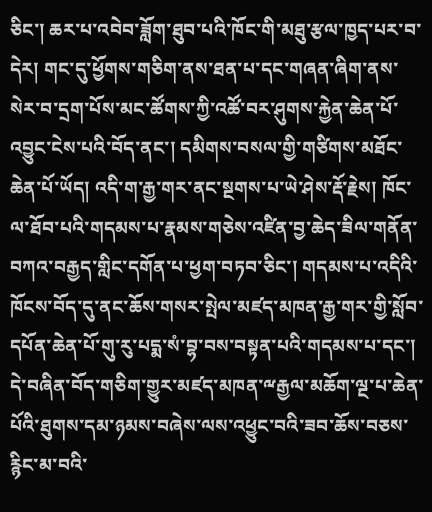ཅིང་། ཆར་པ་འབེབ་ཟློག་ཐུབ་པའི་ཁོང་གི་མཐུ་རྩལ་ཁྱད་པར་བ་དེར། གང་དུ་ཕྱོགས་གཅིག་ནས་ཐན་པ་དང་གཞན་ཞིག་ནས་སེར་བ་དྲག་པོས་མང་ཚོགས་ཀྱི་འཚོ་བར་ཤུགས་རྐྱེན་ཆེན་པོ་འབྱུང་ངེས་པའི་བོད་ནང་། དམིགས་བསལ་གྱི་གཙིགས་མཐོང་ཆེན་པོ་ཡོད། འདི་ག་རྒྱ་གར་ནང་སྔགས་པ་ཡེ་ཤེས་རྡོ་རྗེས། ཁོང་ལ་ཐོབ་པའི་གདམས་པ་རྣམས་གཅེས་འཛིན་བྱ་ཆེད་ཟིལ་གནོན་བཀའ་བརྒྱད་གླིང་དགོན་པ་ཕྱག་བཏབ་ཅིང་། གདམས་པ་འདིའི་ཁོངས་བོད་དུ་ནང་ཆོས་གསར་སྤེལ་མཛད་མཁན་རྒྱ་གར་གྱི་སློབ་དཔོན་ཆེན་པོ་གུ་རུ་པདྨ་སཾ་བྷ་བས་བསྟན་པའི་གདམས་པ་དང་། དེ་བཞིན་བོད་གཅིག་གྱུར་མཛད་མཁན་ྋརྒྱལ་མཆོག་ལྔ་པ་ཆེན་པོའི་ཐུགས་དམ་ཉམས་བཞེས་ལས་འཕྱུང་བའི་ཟབ་ཆོས་བཅས་རྙིང་མ་བའི་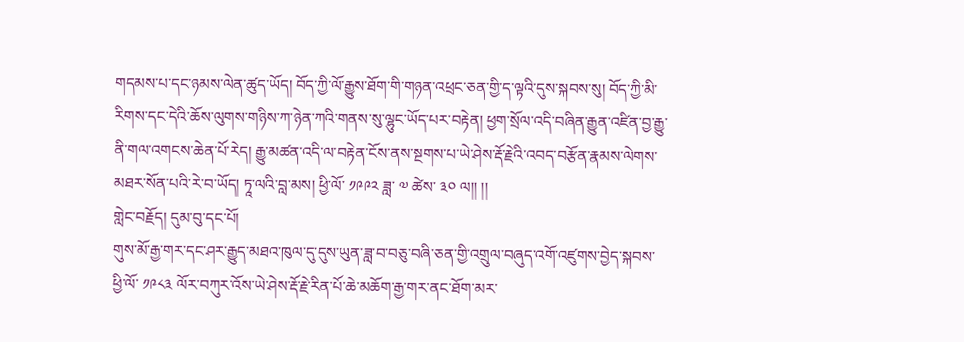གདམས་པ་དང་ཉམས་ལེན་ཚུད་ཡོད། བོད་ཀྱི་ལོ་རྒྱུས་ཐོག་གི་གཉན་འཕྲང་ཅན་གྱི་ད་ལྟའི་དུས་སྐབས་སུ། བོད་ཀྱི་མི་རིགས་དང་དེའི་ཆོས་ལུགས་གཉིས་ཀ་ཉེན་ཀའི་གནས་སུ་ལྷུང་ཡོད་པར་བརྟེན། ཕྱག་སྲོལ་འདི་བཞིན་རྒྱུན་འཛིན་བྱ་རྒྱུ་ནི་གལ་འགངས་ཆེན་པོ་རེད། རྒྱུ་མཚན་འདི་ལ་བརྟེན་ངོས་ནས་སྔགས་པ་ཡེ་ཤེས་རྡོ་རྗེའི་འབད་བརྩོན་རྣམས་ལེགས་མཐར་སོན་པའི་རེ་བ་ཡོད། ཏཱ་ལའི་བླ་མས། ཕྱི་ལོ་ ༡༩༩༢ ཟླ་ ༧ ཚེས་ ༣༠ ལ།། །།
གླེང་བརྗོད། དུམ་བུ་དང་པོ།
གུས་མོ་རྒྱ་གར་དང་ཤར་རྒྱུད་མཐའ་ཁུལ་དུ་དུས་ཡུན་ཟླ་བ་བཅུ་བཞི་ཅན་གྱི་འགྲུལ་བཞུད་འགོ་འཛུགས་བྱེད་སྐབས་ཕྱི་ལོ་ ༡༩༨༣ ལོར་བཀུར་འོས་ཡེ་ཤེས་རྡོ་རྗེ་རིན་པོ་ཆེ་མཆོག་རྒྱ་གར་ནང་ཐོག་མར་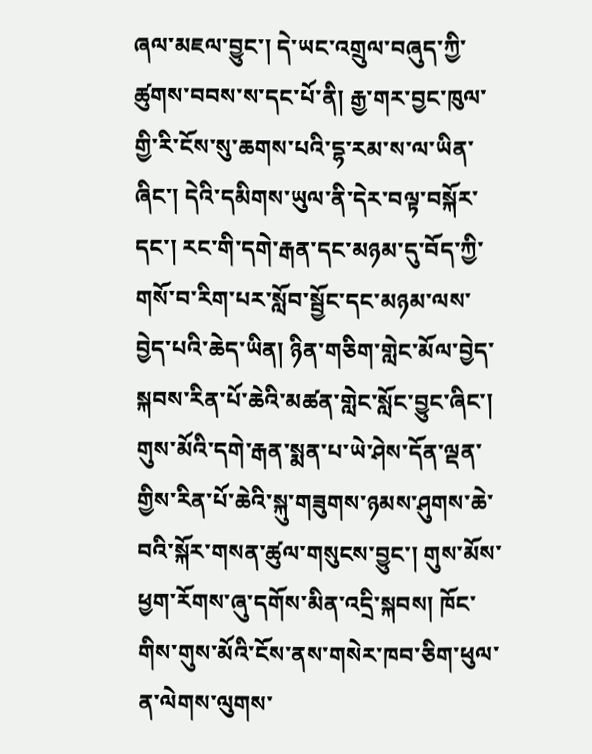ཞལ་མཇལ་བྱུང་། དེ་ཡང་འགྲུལ་བཞུད་ཀྱི་ཚུགས་བབས་ས་དང་པོ་ནི། རྒྱ་གར་བྱང་ཁུལ་གྱི་རི་ངོས་སུ་ཆགས་པའི་དྷ་རམ་ས་ལ་ཡིན་ཞིང་། དེའི་དམིགས་ཡུལ་ནི་དེར་བལྟ་བསྐོར་དང་། རང་གི་དགེ་རྒན་དང་མཉམ་དུ་བོད་ཀྱི་གསོ་བ་རིག་པར་སློབ་སྦྱོང་དང་མཉམ་ལས་བྱེད་པའི་ཆེད་ཡིན། ཉིན་གཅིག་གླེང་མོལ་བྱེད་སྐབས་རིན་པོ་ཆེའི་མཚན་གླེང་སློང་བྱུང་ཞིང་། གུས་མོའི་དགེ་རྒན་སྨན་པ་ཡེ་ཤེས་དོན་ལྡན་གྱིས་རིན་པོ་ཆེའི་སྐུ་གཟུགས་ཉམས་ཤུགས་ཆེ་བའི་སྐོར་གསན་ཚུལ་གསུངས་བྱུང་། གུས་མོས་ཕྱག་རོགས་ཞུ་དགོས་མིན་འདྲི་སྐབས། ཁོང་གིས་གུས་མོའི་ངོས་ནས་གསེར་ཁབ་ཅིག་ཕུལ་ན་ལེགས་ལུགས་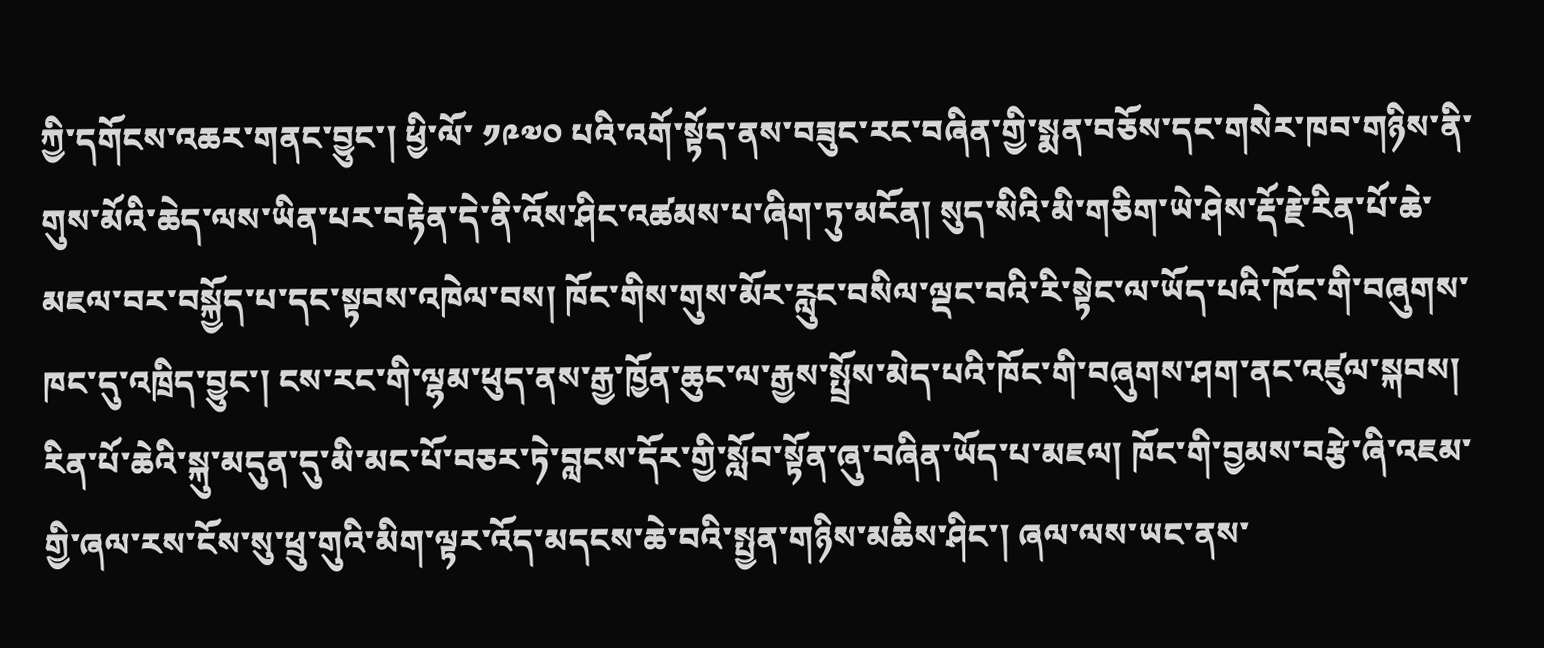ཀྱི་དགོངས་འཆར་གནང་བྱུང་། ཕྱི་ལོ་ ༡༩༧༠ པའི་འགོ་སྟོད་ནས་བཟུང་རང་བཞིན་གྱི་སྨན་བཅོས་དང་གསེར་ཁབ་གཉིས་ནི་གུས་མོའི་ཆེད་ལས་ཡིན་པར་བརྟེན་དེ་ནི་འོས་ཤིང་འཚམས་པ་ཞིག་ཏུ་མངོན། སུད་སིའི་མི་གཅིག་ཡེ་ཤེས་རྡོ་རྗེ་རིན་པོ་ཆེ་མཇལ་བར་བསྐྱོད་པ་དང་སྟབས་འཁེལ་བས། ཁོང་གིས་གུས་མོར་རླུང་བསིལ་ལྡང་བའི་རི་སྟེང་ལ་ཡོད་པའི་ཁོང་གི་བཞུགས་ཁང་དུ་འཁྲིད་བྱུང་། ངས་རང་གི་ལྷམ་ཕུད་ནས་རྒྱ་ཁྱོན་ཆུང་ལ་རྒྱས་སྤྲོས་མེད་པའི་ཁོང་གི་བཞུགས་ཤག་ནང་འཛུལ་སྐབས། རིན་པོ་ཆེའི་སྐུ་མདུན་དུ་མི་མང་པོ་བཅར་ཏེ་བླངས་དོར་གྱི་སློབ་སྟོན་ཞུ་བཞིན་ཡོད་པ་མཇལ། ཁོང་གི་བྱམས་བརྩེ་ཞི་འཇམ་གྱི་ཞལ་རས་ངོས་སུ་ཕྲུ་གུའི་མིག་ལྟར་འོད་མདངས་ཆེ་བའི་སྤྱན་གཉིས་མཆིས་ཤིང་། ཞལ་ལས་ཡང་ནས་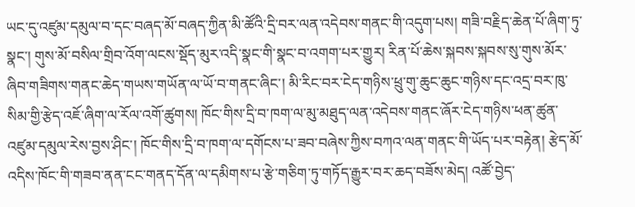ཡང་དུ་འཛུམ་དམུལ་བ་དང་བཞད་མོ་བཞད་ཀྱིན་མི་ཚོའི་དྲི་བར་ལན་འདེབས་གནང་གི་འདུག་པས། གཟི་བརྗིད་ཆེན་པོ་ཞིག་ཏུ་སྣང་། གུས་མོ་བསིལ་གྲིབ་འོག་ལངས་སྡོད་མུར་འདི་སྣང་གི་སྣང་བ་འགག་པར་གྱུར། རིན་པོ་ཆེས་སྐབས་སྐབས་སུ་གུས་མོར་ཞིབ་གཟིགས་གནང་ཆེད་གཡས་གཡོན་ལ་ཡོ་བ་གནང་ཞིང་། མི་རིང་བར་ངེད་གཉིས་ཕྲུ་གུ་ཆུང་ཆུང་གཉིས་དང་འདྲ་བར་ཁུ་སིམ་གྱི་རྩེད་འཇོ་ཞིག་ལ་རོལ་འགོ་ཚུགས། ཁོང་གིས་དྲི་བ་ཁག་ལ་མུ་མཐུད་ལན་འདེབས་གནང་ཞོར་ངེད་གཉིས་ཕན་ཚུན་འཛུམ་དམུལ་རེས་བྱས་ཤིང་། ཁོང་གིས་དྲི་བ་ཁག་ལ་དགོངས་པ་ཟབ་བཞེས་ཀྱིས་བཀའ་ལན་གནང་གི་ཡོད་པར་བརྟེན། རྩེད་མོ་འདིས་ཁོང་གི་གཟབ་ནན་ངང་གནད་དོན་ལ་དམིགས་པ་རྩེ་གཅིག་ཏུ་གཏོད་རྒྱུར་བར་ཆད་བཟོས་མེད། འཚོ་བྱེད་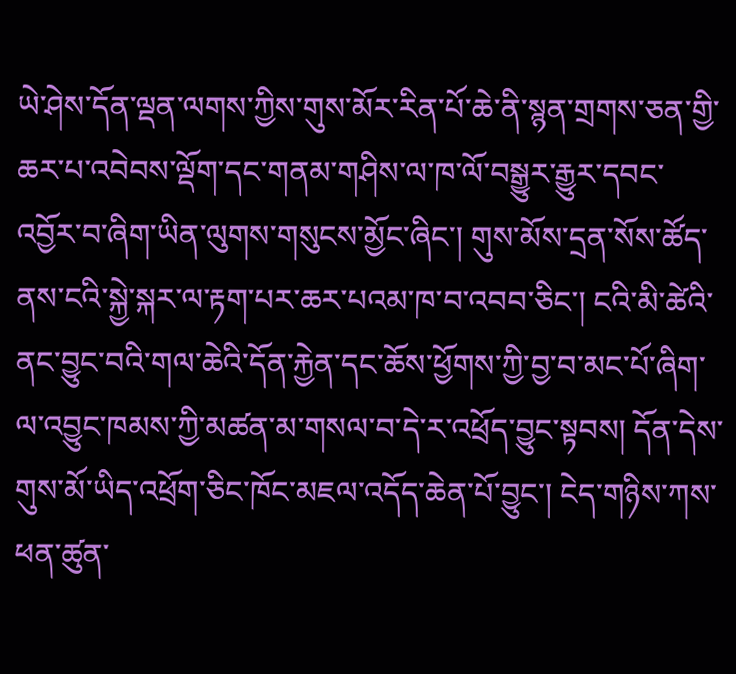ཡེ་ཤེས་དོན་ལྡན་ལགས་ཀྱིས་གུས་མོར་རིན་པོ་ཆེ་ནི་སྙན་གྲགས་ཅན་གྱི་ཆར་པ་འབེབས་ལྡོག་དང་གནམ་གཤིས་ལ་ཁ་ལོ་བསྒྱུར་རྒྱུར་དབང་འབྱོར་བ་ཞིག་ཡིན་ལུགས་གསུངས་མྱོང་ཞིང་། གུས་མོས་དྲན་སོས་ཚོད་ནས་ངའི་སྐྱེ་སྐར་ལ་རྟག་པར་ཆར་པའམ་ཁ་བ་འབབ་ཅིང་། ངའི་མི་ཚེའི་ནང་བྱུང་བའི་གལ་ཆེའི་དོན་རྐྱེན་དང་ཆོས་ཕྱོགས་ཀྱི་བྱ་བ་མང་པོ་ཞིག་ལ་འབྱུང་ཁམས་ཀྱི་མཚན་མ་གསལ་བ་དེ་ར་འཕྲོད་བྱུང་སྟབས། དོན་དེས་གུས་མོ་ཡིད་འཕྲོག་ཅིང་ཁོང་མཇལ་འདོད་ཆེན་པོ་བྱུང་། ངེད་གཉིས་ཀས་ཕན་ཚུན་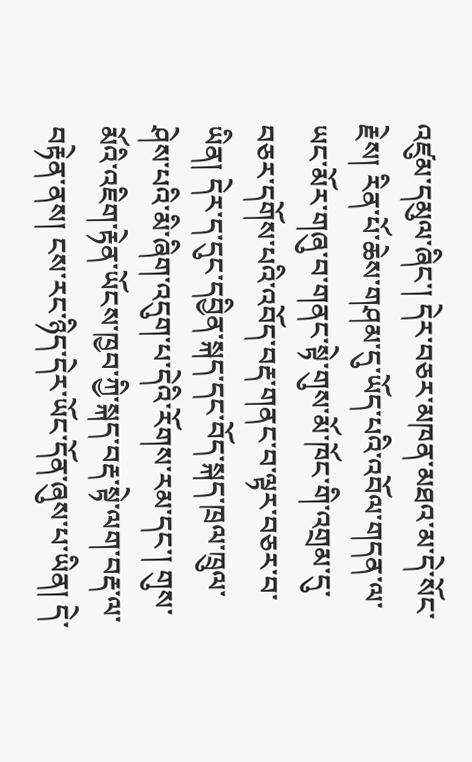འཛུམ་དམུལ་ཞིང་། དེར་བཅར་མཁན་མཐའ་མ་དེ་སོང་རྗེས། རིན་པོ་ཆེས་གཤམ་དུ་ཡོད་པའི་འབོལ་གདན་ལ་ཡང་མོར་གཞུ་བ་གནང་སྟེ་གུས་མོ་ཁོང་གི་འགྲམ་དུ་བཅར་དགོས་པའི་འབོད་བརྡ་གནང་བ་ལྟར་བཅར་བ་ཡིན། དེར་ད་དུང་དབྱིན་སྐད་དང་བོད་སྐད་ཁྲལ་ཁྲུལ་ཤེས་པའི་མི་ཞིག་འདུག་པ་དེའི་རོགས་རམ་དང་། གུས་མོའི་འཇིག་རྟེན་ཡོངས་ཁྱབ་ཀྱི་སྐད་བརྡ་སྟེ་ལག་བརྡ་ལ་བརྟེན་ནས། ངས་རང་ཉིད་དེར་ཡོང་དོན་ཞུས་པ་ཡིན། དེ་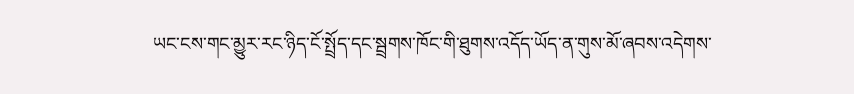ཡང་ངས་གང་མྱུར་རང་ཉིད་ངོ་སྤྲོད་དང་སྦྲགས་ཁོང་གི་ཐུགས་འདོད་ཡོད་ན་གུས་མོ་ཞབས་འདེགས་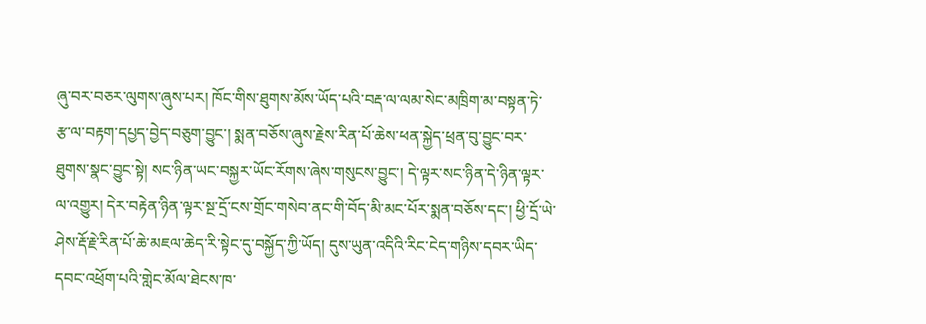ཞུ་བར་བཅར་ལུགས་ཞུས་པར། ཁོང་གིས་ཐུགས་མོས་ཡོད་པའི་བརྡ་ལ་ལམ་སེང་མཁྲིག་མ་བསྟན་ཏེ་རྩ་ལ་བརྟག་དཔྱད་བྱེད་བཅུག་བྱུང་། སྨན་བཅོས་ཞུས་རྗེས་རིན་པོ་ཆེས་ཕན་སྐྱེད་ཕྲན་བུ་བྱུང་བར་ཐུགས་སྣང་བྱུང་སྟེ། སང་ཉིན་ཡང་བསྐྱར་ཡོང་རོགས་ཞེས་གསུངས་བྱུང་། དེ་ལྟར་སང་ཉིན་དེ་ཉིན་ལྟར་ལ་འགྱུར། དེར་བརྟེན་ཉིན་ལྟར་སྔ་དྲོ་ངས་གྲོང་གསེབ་ནང་གི་བོད་མི་མང་པོར་སྨན་བཅོས་དང་། ཕྱི་དྲོ་ཡེ་ཤེས་རྡོ་རྗེ་རིན་པོ་ཆེ་མཇལ་ཆེད་རི་སྟེང་དུ་བསྐྱོད་ཀྱི་ཡོད། དུས་ཡུན་འདིའི་རིང་ངེད་གཉིས་དབར་ཡིད་དབང་འཕྲོག་པའི་གླེང་མོལ་ཐེངས་ཁ་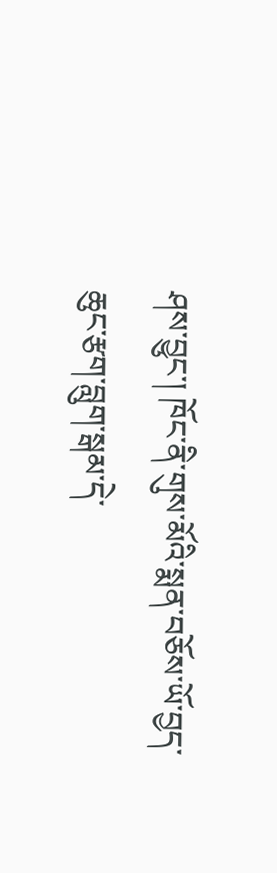ཤས་བྱུང་། ཁོང་ནི་གུས་མོའི་སྨན་བཅོས་ཡོ་བྱད་ཆུང་རྩག་བླུག་སྒམ་དེ་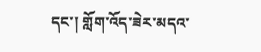དང་། གློག་འོད་ཟེར་མདའ་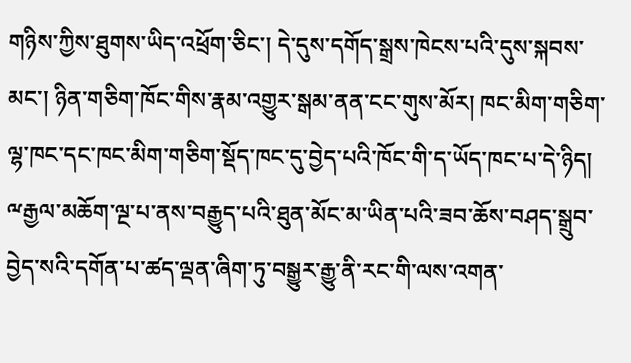གཉིས་ཀྱིས་ཐུགས་ཡིད་འཕྲོག་ཅིང་། དེ་དུས་དགོད་སྒྲས་ཁེངས་པའི་དུས་སྐབས་མང་། ཉིན་གཅིག་ཁོང་གིས་རྣམ་འགྱུར་སྒམ་ནན་ངང་གུས་མོར། ཁང་མིག་གཅིག་ལྷ་ཁང་དང་ཁང་མིག་གཅིག་སྡོད་ཁང་དུ་བྱེད་པའི་ཁོང་གི་ད་ཡོད་ཁང་པ་དེ་ཉིད། ྋརྒྱལ་མཆོག་ལྔ་པ་ནས་བརྒྱུད་པའི་ཐུན་མོང་མ་ཡིན་པའི་ཟབ་ཆོས་བཤད་སྒྲུབ་བྱེད་སའི་དགོན་པ་ཚད་ལྡན་ཞིག་ཏུ་བསྒྱུར་རྒྱུ་ནི་རང་གི་ལས་འགན་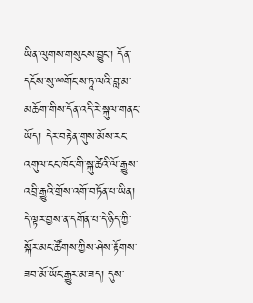ཡིན་ལུགས་གསུངས་བྱུང་། དོན་དངོས་སུ་ྋགོང་ས་ཏཱ་ལའི་བླ་མ་མཆོག་གིས་དོན་འདི་རེ་སྐུལ་གནང་ཡོད། དེར་བརྟེན་གུས་མོས་རང་འགུལ་ངང་ཁོང་གི་སྐུ་ཚེའི་ལོ་རྒྱུས་འབྲི་རྒྱུའི་གྲོས་འགོ་བཏོན་པ་ཡིན། དེ་ལྟར་བྱས་ན་དགོན་པ་དེ་ཉིད་ཀྱི་སྐོར་མང་ཚོགས་ཀྱིས་ཤེས་རྟོགས་ཟབ་མོ་ཡོང་རྒྱུར་མ་ཟད། དུས་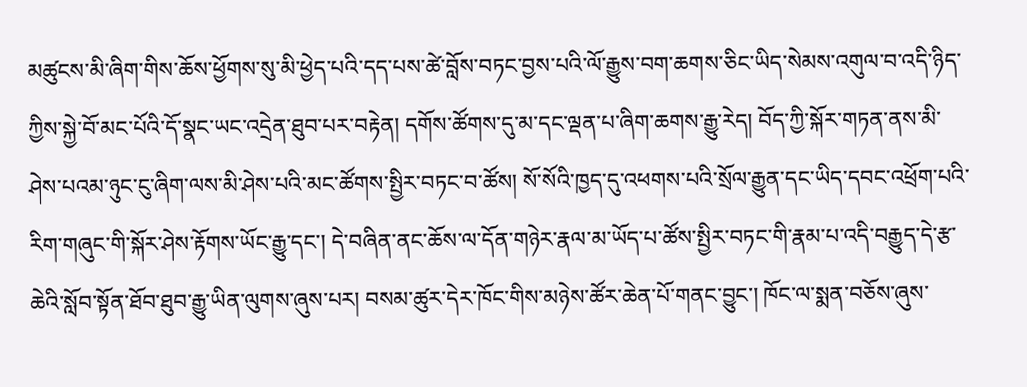མཚུངས་མི་ཞིག་གིས་ཆོས་ཕྱོགས་སུ་མི་ཕྱེད་པའི་དད་པས་ཚེ་བློས་བཏང་བྱས་པའི་ལོ་རྒྱུས་བག་ཆགས་ཅིང་ཡིད་སེམས་འགུལ་བ་འདི་ཉིད་ཀྱིས་སྐྱེ་བོ་མང་པོའི་དོ་སྣང་ཡང་འདྲེན་ཐུབ་པར་བརྟེན། དགོས་ཚོགས་དུ་མ་དང་ལྡན་པ་ཞིག་ཆགས་རྒྱུ་རེད། བོད་ཀྱི་སྐོར་གཏན་ནས་མི་ཤེས་པའམ་ཉུང་ངུ་ཞིག་ལས་མི་ཤེས་པའི་མང་ཚོགས་སྤྱིར་བཏང་བ་ཚོས། སོ་སོའི་ཁྱད་དུ་འཕགས་པའི་སྲོལ་རྒྱུན་དང་ཡིད་དབང་འཕྲོག་པའི་རིག་གཞུང་གི་སྐོར་ཤེས་རྟོགས་ཡོང་རྒྱུ་དང་། དེ་བཞིན་ནང་ཆོས་ལ་དོན་གཉེར་རྣལ་མ་ཡོད་པ་ཚོས་སྤྱིར་བཏང་གི་རྣམ་པ་འདི་བརྒྱུད་དེ་རྩ་ཆེའི་སློབ་སྟོན་ཐོབ་ཐུབ་རྒྱུ་ཡིན་ལུགས་ཞུས་པར། བསམ་ཚུར་དེར་ཁོང་གིས་མཉེས་ཚོར་ཆེན་པོ་གནང་བྱུང་། ཁོང་ལ་སྨན་བཅོས་ཞུས་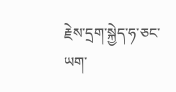རྗེས་དྲག་སྐྱེད་ཧ་ཅང་ཡག་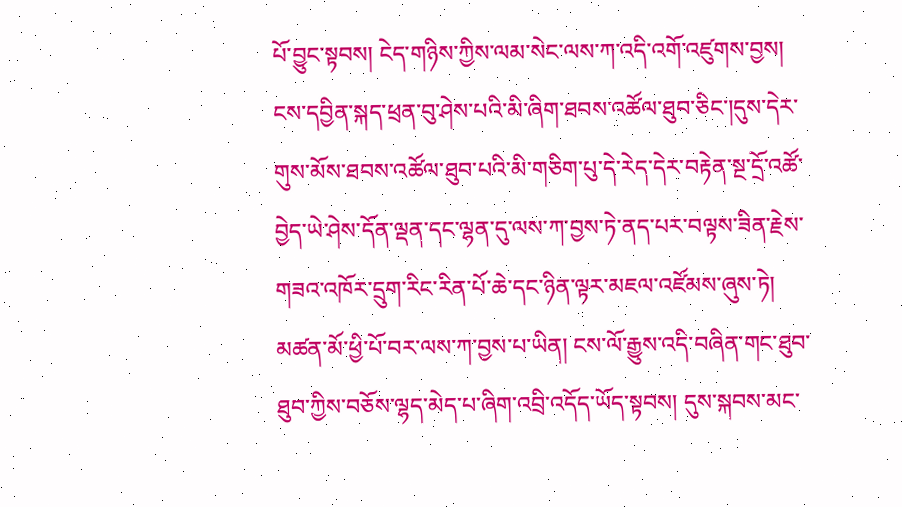པོ་བྱུང་སྟབས། ངེད་གཉིས་ཀྱིས་ལམ་སེང་ལས་ཀ་འདི་འགོ་འཛུགས་བྱས། ངས་དབྱིན་སྐད་ཕྲན་བུ་ཤེས་པའི་མི་ཞིག་ཐབས་འཚོལ་ཐུབ་ཅིང་།དུས་དེར་གུས་མོས་ཐབས་འཚོལ་ཐུབ་པའི་མི་གཅིག་པུ་དེ་རེད་དེར་བརྟེན་སྔ་དྲོ་འཚོ་བྱེད་ཡེ་ཤེས་དོན་ལྡན་དང་ལྷན་དུ་ལས་ཀ་བྱས་ཏེ་ནད་པར་བལྟས་ཟིན་རྗེས་གཟའ་འཁོར་དྲུག་རིང་རིན་པོ་ཆེ་དང་ཉིན་ལྟར་མཇལ་འཛོམས་ཞུས་ཏེ། མཚན་མོ་ཕྱི་པོ་བར་ལས་ཀ་བྱས་པ་ཡིན། ངས་ལོ་རྒྱུས་འདི་བཞིན་གང་ཐུབ་ཐུབ་ཀྱིས་བཅོས་ལྷད་མེད་པ་ཞིག་འབྲི་འདོད་ཡོད་སྟབས། དུས་སྐབས་མང་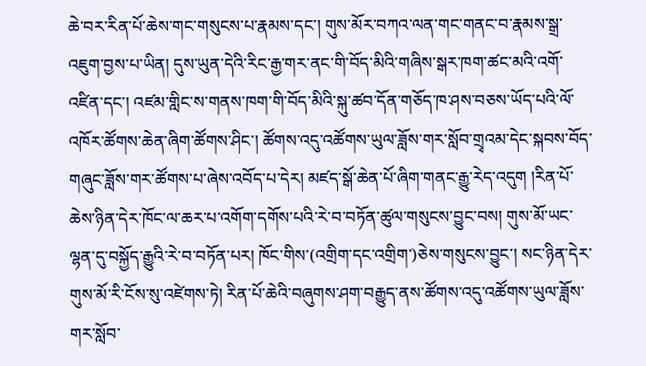ཆེ་བར་རིན་པོ་ཆེས་གང་གསུངས་པ་རྣམས་དང་། གུས་མོར་བཀའ་ལན་གང་གནང་བ་རྣམས་སྒྲ་འཇུག་བྱས་པ་ཡིན། དུས་ཡུན་དེའི་རིང་རྒྱ་གར་ནང་གི་བོད་མིའི་གཞིས་སྒར་ཁག་ཚང་མའི་འགོ་འཛིན་དང་། འཛམ་གླིང་ས་གནས་ཁག་གི་བོད་མིའི་སྐུ་ཚབ་དོན་གཅོད་ཁ་ཤས་བཅས་ཡོད་པའི་ལོ་འཁོར་ཚོགས་ཆེན་ཞིག་ཚོགས་ཤིང་། ཚོགས་འདུ་འཚོགས་ཡུལ་ཟློས་གར་སློབ་གྲྭའམ་དེང་སྐབས་བོད་གཞུང་ཟློས་གར་ཚོགས་པ་ཞེས་འབོད་པ་དེར། མཛད་སྒོ་ཆེན་པོ་ཞིག་གནང་རྒྱུ་རེད་འདུག །རིན་པོ་ཆེས་ཉིན་དེར་ཁོང་ལ་ཆར་པ་འགོག་དགོས་པའི་རེ་བ་བཏོན་ཚུལ་གསུངས་བྱུང་བས། གུས་མོ་ཡང་ལྷན་དུ་བསྐྱོད་རྒྱུའི་རེ་བ་བཏོན་པར། ཁོང་གིས་(འགྲིག་དང་འགྲིག་)ཅེས་གསུངས་བྱུང་། སང་ཉིན་དེར་གུས་མོ་རི་ངོས་སུ་འཛེགས་ཏེ། རིན་པོ་ཆེའི་བཞུགས་ཤག་བརྒྱུད་ནས་ཚོགས་འདུ་འཚོགས་ཡུལ་ཟློས་གར་སློབ་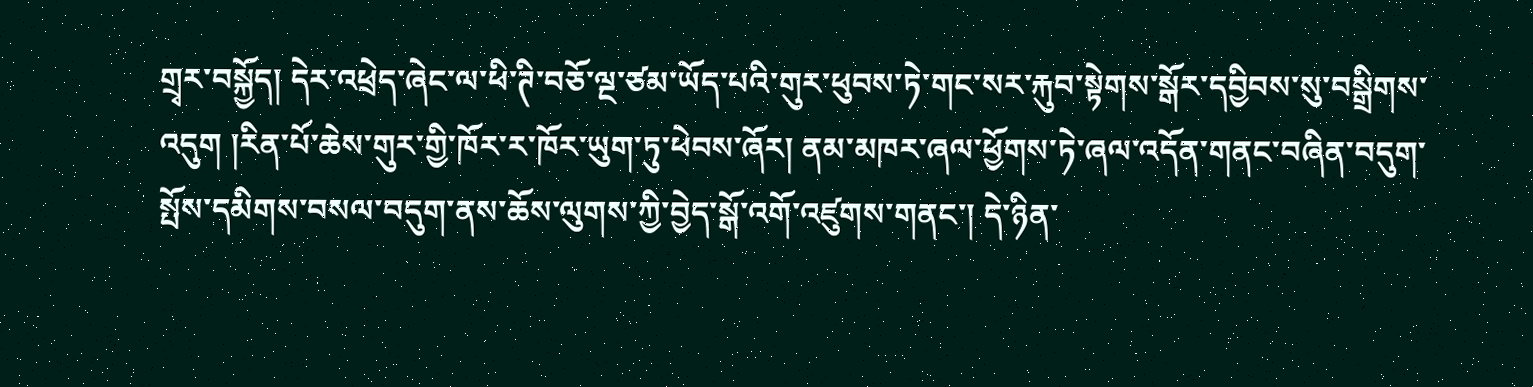གྲྭར་བསྐྱོད། དེར་འཕྲེད་ཞེང་ལ་ཕི་ཊི་བཅོ་ལྔ་ཙམ་ཡོད་པའི་གུར་ཕུབས་ཏེ་གང་སར་རྐུབ་སྟེགས་སྒོར་དབྱིབས་སུ་བསྒྲིགས་འདུག །རིན་པོ་ཆེས་གུར་གྱི་ཁོར་ར་ཁོར་ཡུག་ཏུ་ཕེབས་ཞོར། ནམ་མཁར་ཞལ་ཕྱོགས་ཏེ་ཞལ་འདོན་གནང་བཞིན་བདུག་སྤོས་དམིགས་བསལ་བདུག་ནས་ཆོས་ལུགས་ཀྱི་བྱེད་སྒོ་འགོ་འཛུགས་གནང་། དེ་ཉིན་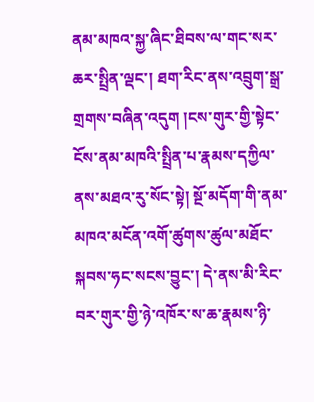ནམ་མཁའ་སྐྱ་ཞིང་ཐིབས་ལ་གང་སར་ཆར་སྤྲིན་ལྡང་། ཐག་རིང་ནས་འབྲུག་སྒྲ་གྲགས་བཞིན་འདུག །ངས་གུར་གྱི་སྟེང་ངོས་ནམ་མཁའི་སྤྲིན་པ་རྣམས་དཀྱིལ་ནས་མཐའ་རུ་སོང་སྟེ། སྔོ་མདོག་གི་ནམ་མཁའ་མངོན་འགོ་ཚུགས་ཚུལ་མཐོང་སྐབས་ཧང་སངས་བྱུང་། དེ་ནས་མི་རིང་བར་གུར་གྱི་ཉེ་འཁོར་ས་ཆ་རྣམས་ཉི་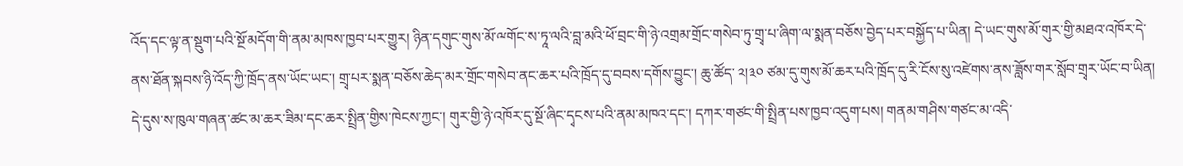འོད་དང་ལྟ་ན་སྡུག་པའི་སྔོ་མདོག་གི་ནམ་མཁས་ཁྱབ་པར་གྱུར། ཉིན་དགུང་གུས་མོ་ྋགོང་ས་ཏཱ་ལའི་བླ་མའི་ཕོ་བྲང་གི་ཉེ་འགྲམ་གྲོང་གསེབ་ཏུ་གྲྭ་པ་ཞིག་ལ་སྨན་བཅོས་བྱེད་པར་བསྐྱོད་པ་ཡིན། དེ་ཡང་གུས་མོ་གུར་གྱི་མཐའ་འཁོར་དེ་ནས་ཐོན་སྐབས་ཉི་འོད་ཀྱི་ཁྲོད་ནས་ཡོང་ཡང་། གྲྭ་པར་སྨན་བཅོས་ཆེད་མར་གྲོང་གསེབ་ནང་ཆར་པའི་ཁྲོད་དུ་བབས་དགོས་བྱུང་། ཆུ་ཚོད་ ༢།༣༠ ཙམ་དུ་གུས་མོ་ཆར་པའི་ཁྲོད་དུ་རི་ངོས་སུ་འཛེགས་ནས་ཟློས་གར་སློབ་གྲྭར་ཡོང་བ་ཡིན། དེ་དུས་ས་ཁུལ་གཞན་ཚང་མ་ཆར་ཟིམ་དང་ཆར་སྤྲིན་གྱིས་ཁེངས་ཀྱང་། གུར་གྱི་ཉེ་འཁོར་དུ་སྔོ་ཞིང་དྭངས་པའི་ནམ་མཁའ་དང་། དཀར་གཙང་གི་སྤྲིན་པས་ཁྱབ་འདུག་པས། གནམ་གཤིས་གཙང་མ་འདི་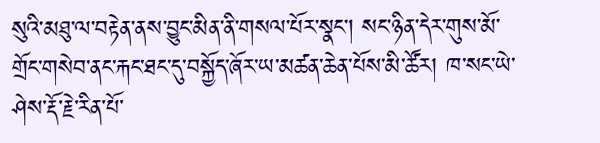སུའི་མཐུ་ལ་བརྟེན་ནས་བྱུང་མིན་ནི་གསལ་པོར་སྣང་། སང་ཉིན་དེར་གུས་མོ་གྲོང་གསེབ་ནང་རྐང་ཐང་དུ་བསྐྱོད་ཞོར་ཡ་མཚན་ཆེན་པོས་མི་ཚོར། ཁ་སང་ཡེ་ཤེས་རྡོ་རྗེ་རིན་པོ་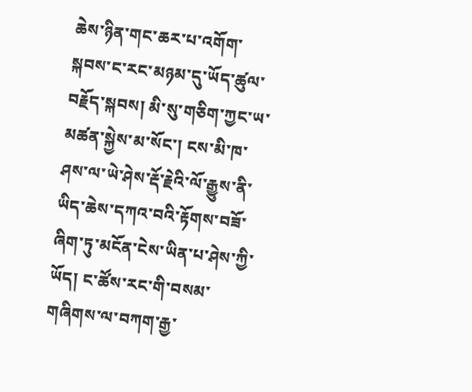ཆེས་ཉིན་གང་ཆར་པ་འགོག་སྐབས་ང་རང་མཉམ་དུ་ཡོད་ཚུལ་བརྗོད་སྐབས། མི་སུ་གཅིག་ཀྱང་ཡ་མཚན་སྐྱེས་མ་སོང་། ངས་མི་ཁ་ཤས་ལ་ཡེ་ཤེས་རྡོ་རྗེའི་ལོ་རྒྱུས་ནི་ཡིད་ཆེས་དཀའ་བའི་རྟོགས་བཟོ་ཞིག་ཏུ་མངོན་ངེས་ཡིན་པ་ཤེས་ཀྱི་ཡོད། ང་ཚོས་རང་གི་བསམ་གཞིགས་ལ་བཀག་རྒྱ་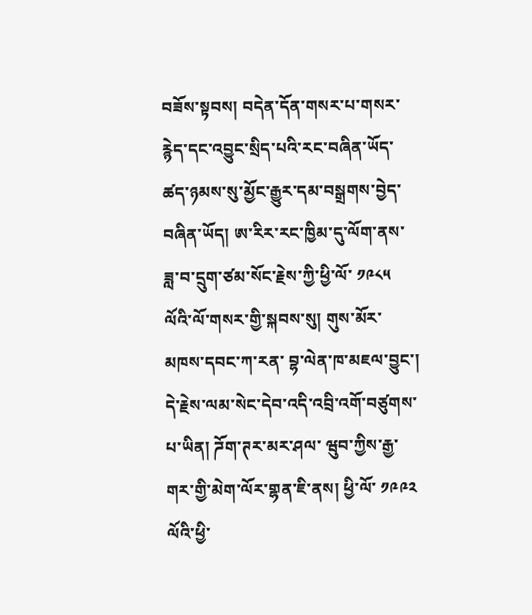བཟོས་སྟབས། བདེན་དོན་གསར་པ་གསར་རྙེད་དང་འབྱུང་སྲིད་པའི་རང་བཞིན་ཡོད་ཚད་ཉམས་སུ་མྱོང་རྒྱུར་དམ་བསྒྲགས་བྱེད་བཞིན་ཡོད། ཨ་རིར་རང་ཁྱིམ་དུ་ལོག་ནས་ཟླ་བ་དྲུག་ཙམ་སོང་རྗེས་ཀྱི་ཕྱི་ལོ་ ༡༩༨༥ ལོའི་ལོ་གསར་གྱི་སྐབས་སུ། གུས་མོར་མཁས་དབང་ཀ་རན་ བྷ་ལེན་ཁ་མཇལ་བྱུང་། དེ་རྗེས་ལམ་སེང་དེབ་འདི་འབྲི་འགོ་བཙུགས་པ་ཡིན། ཌོག་ཊར་མར་ཤལ་ ཝུབ་ཀྱིས་རྒྱ་གར་གྱི་མེག་ལོར་གྷན་ཇི་ནས། ཕྱི་ལོ་ ༡༩༩༢ ལོའི་ཕྱི་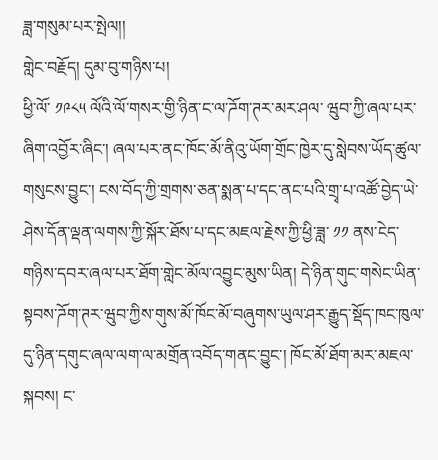ཟླ་གསུམ་པར་སྤེལ།།
གླེང་བརྗོད། དུམ་བུ་གཉིས་པ།
ཕྱི་ལོ་ ༡༩༨༥ ལོའི་ལོ་གསར་གྱི་ཉིན་ང་ལ་ཌོག་ཊར་མར་ཤལ་ ཝུབ་ཀྱི་ཞལ་པར་ཞིག་འབྱོར་ཞིང་། ཞལ་པར་ནང་ཁོང་མོ་ནིའུ་ཡོག་གྲོང་ཁྱེར་དུ་སླེབས་ཡོད་ཚུལ་གསུངས་བྱུང་། ངས་བོད་ཀྱི་གྲགས་ཅན་སྨན་པ་དང་ནང་པའི་གྲྭ་པ་འཚོ་བྱེད་ཡེ་ཤེས་དོན་ལྡན་ལགས་ཀྱི་སྐོར་ཐོས་པ་དང་མཇལ་རྗེས་ཀྱི་ཕྱི་ཟླ་ ༡༡ ནས་ངེད་གཉིས་དབར་ཞལ་པར་ཐོག་གླེང་མོལ་འབྱུང་མུས་ཡིན། དེ་ཉིན་གུང་གསེང་ཡིན་སྟབས་ཌོག་ཊར་ཝུབ་ཀྱིས་གུས་མོ་ཁོང་མོ་བཞུགས་ཡུལ་ཤར་རྒྱུད་སྡོད་ཁང་ཁུལ་དུ་ཉིན་དགུང་ཞལ་ལག་ལ་མགྲོན་འབོད་གནང་བྱུང་། ཁོང་མོ་ཐོག་མར་མཇལ་སྐབས། ང་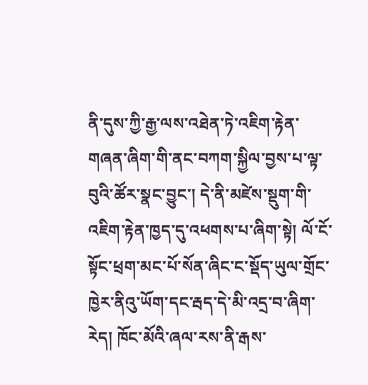ནི་དུས་ཀྱི་རྒྱ་ལས་འཐེན་ཏེ་འཇིག་རྟེན་གཞན་ཞིག་གི་ནང་བཀག་སྐྱིལ་བྱས་པ་ལྟ་བུའི་ཚོར་སྣང་བྱུང་། དེ་ནི་མཛེས་སྡུག་གི་འཇིག་རྟེན་ཁྱད་དུ་འཕགས་པ་ཞིག་སྟེ། ལོ་ངོ་སྟོང་ཕྲག་མང་པོ་སོན་ཞིང་ང་སྡོད་ཡུལ་གྲོང་ཁྱེར་ནིའུ་ཡོག་དང་རྦད་དེ་མི་འདྲ་བ་ཞིག་རེད། ཁོང་མོའི་ཞལ་རས་ནི་རྒས་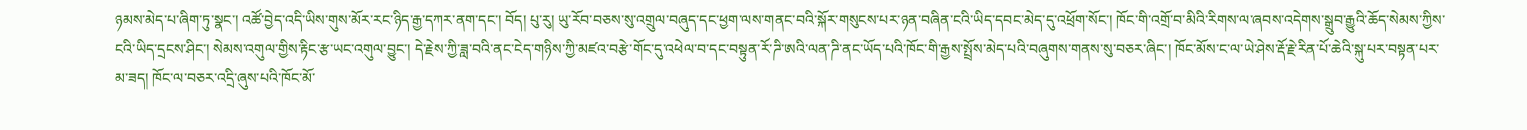ཉམས་མེད་པ་ཞིག་ཏུ་སྣང་། འཚོ་བྱེད་འདི་ཡིས་གུས་མོར་རང་ཉིད་རྒྱ་དཀར་ནག་དང་། བོད། པུ་རུ། ཡུ་རོབ་བཅས་སུ་འགྲུལ་བཞུད་དང་ཕྱག་ལས་གནང་བའི་སྐོར་གསུངས་པར་ཉན་བཞིན་ངའི་ཡིད་དབང་མེད་དུ་འཕྲོག་སོང་། ཁོང་གི་འགྲོ་བ་མིའི་རིགས་ལ་ཞབས་འདེགས་སྒྲུབ་རྒྱུའི་ཆོད་སེམས་ཀྱིས་ངའི་ཡིད་དྲངས་ཤིང་། སེམས་འགུལ་གྱིས་རྟིང་རྩ་ཡང་འགུལ་བྱུང་། དེ་རྗེས་ཀྱི་ཟླ་བའི་ནང་ངེད་གཉིས་ཀྱི་མཛའ་བརྩེ་གོང་དུ་འཕེལ་བ་དང་བསྟུན་རོ་ཌི་ཨའི་ལན་ཌི་ནང་ཡོད་པའི་ཁོང་གི་རྒྱས་སྤྲོས་མེད་པའི་བཞུགས་གནས་སུ་བཅར་ཞིང་། ཁོང་མོས་ང་ལ་ཡེ་ཤེས་རྡོ་རྗེ་རིན་པོ་ཆེའི་སྐུ་པར་བསྟན་པར་མ་ཟད། ཁོང་ལ་བཅར་འདྲི་ཞུས་པའི་ཁོང་མོ་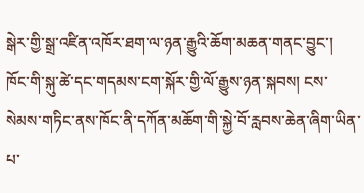སྒེར་གྱི་སྒྲ་འཛིན་འཁོར་ཐག་ལ་ཉན་རྒྱུའི་ཆོག་མཆན་གནང་བྱུང་། ཁོང་གི་སྐུ་ཚེ་དང་གདམས་ངག་སྐོར་གྱི་ལོ་རྒྱུས་ཉན་སྐབས། ངས་སེམས་གཏིང་ནས་ཁོང་ནི་དཀོན་མཆོག་གི་སྐྱེ་བོ་རླབས་ཆེན་ཞིག་ཡིན་པ་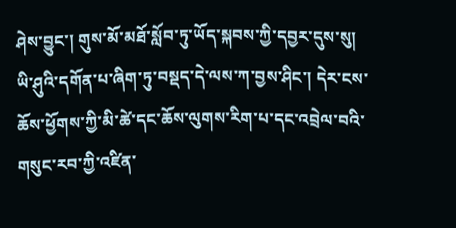ཤེས་བྱུང་། གུས་མོ་མཐོ་སློབ་ཏུ་ཡོད་སྐབས་ཀྱི་དབྱར་དུས་སུ། ཡི་ཤུའི་དགོན་པ་ཞིག་ཏུ་བསྡད་དེ་ལས་ཀ་བྱས་ཤིང་། དེར་ངས་ཆོས་ཕྱོགས་ཀྱི་མི་ཚེ་དང་ཆོས་ལུགས་རིག་པ་དང་འབྲེལ་བའི་གསུང་རབ་ཀྱི་འཛིན་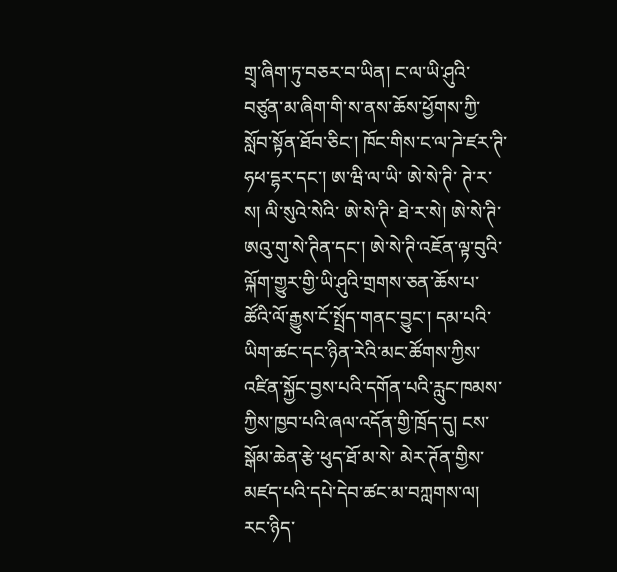གྲྭ་ཞིག་ཏུ་བཅར་བ་ཡིན། ང་ལ་ཡི་ཤུའི་བཙུན་མ་ཞིག་གི་ས་ནས་ཆོས་ཕྱོགས་ཀྱི་སློབ་སྟོན་ཐོབ་ཅིང་། ཁོང་གིས་ང་ལ་ཌེ་ཛར་ཊི་ཧཕ་དྷར་དང་། ཨ་ཝི་ལ་ཡི་ ཨེ་སེ་ཊི་ ཊེ་ར་ས། ལི་སུའེ་སེའི་ ཨེ་སེ་ཊི་ ཐེ་ར་སེ། ཨེ་སེ་ཊི་ ཨའུ་གུ་སེ་ཊིན་དང་། ཨེ་སེ་ཊི་འཇོན་ལྟ་བུའི་ལྐོག་གྱུར་གྱི་ཡི་ཤུའི་གྲགས་ཅན་ཆོས་པ་ཚོའི་ལོ་རྒྱུས་ངོ་སྤྲོད་གནང་བྱུང་། དམ་པའི་ཡིག་ཚང་དང་ཉིན་རེའི་མང་ཚོགས་ཀྱིས་འཛིན་སྐྱོང་བྱས་པའི་དགོན་པའི་རླུང་ཁམས་ཀྱིས་ཁྱབ་པའི་ཞལ་འདོན་གྱི་ཁྲོད་དུ། ངས་སྒོམ་ཆེན་རྩེ་ཕུད་ཐོ་མ་སེ་ མེར་ཊོན་གྱིས་མཛད་པའི་དཔེ་དེབ་ཚང་མ་བཀླགས་ལ། རང་ཉིད་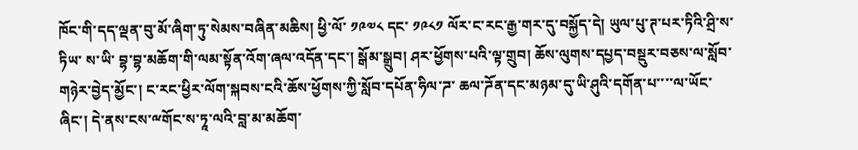ཁོང་གི་དད་ལྡན་བུ་མོ་ཞིག་ཏུ་སེམས་བཞིན་མཆིས། ཕྱི་ལོ་ ༡༩༧༨ དང་ ༡༩༨༡ ལོར་ང་རང་རྒྱ་གར་དུ་བསྐྱོད་དེ། ཡུལ་པུ་ཊ་པར་ཏིའི་ཤྲི་ས་ཏིཡ་ ས་ཡི་ བྷ་བྷ་མཆོག་གི་ལམ་སྟོན་འོག་ཞལ་འདོན་དང་། སྒོམ་སྒྲུབ། ཤར་ཕྱོགས་པའི་ལྟ་གྲུབ། ཆོས་ལུགས་དཔྱད་བསྡུར་བཅས་ལ་སློབ་གཉེར་བྱེད་མྱོང་། ང་རང་ཕྱིར་ལོག་སྐབས་ངའི་ཆོས་ཕྱོགས་ཀྱི་སློབ་དཔོན་ཧིལ་ཌ་ ཆལ་ཌོན་དང་མཉམ་དུ་ཡི་ཤུའི་དགོན་པ་་་་ལ་ཡོང་ཞིང་། དེ་ནས་ངས་ྋགོང་ས་ཏཱ་ལའི་བླ་མ་མཆོག་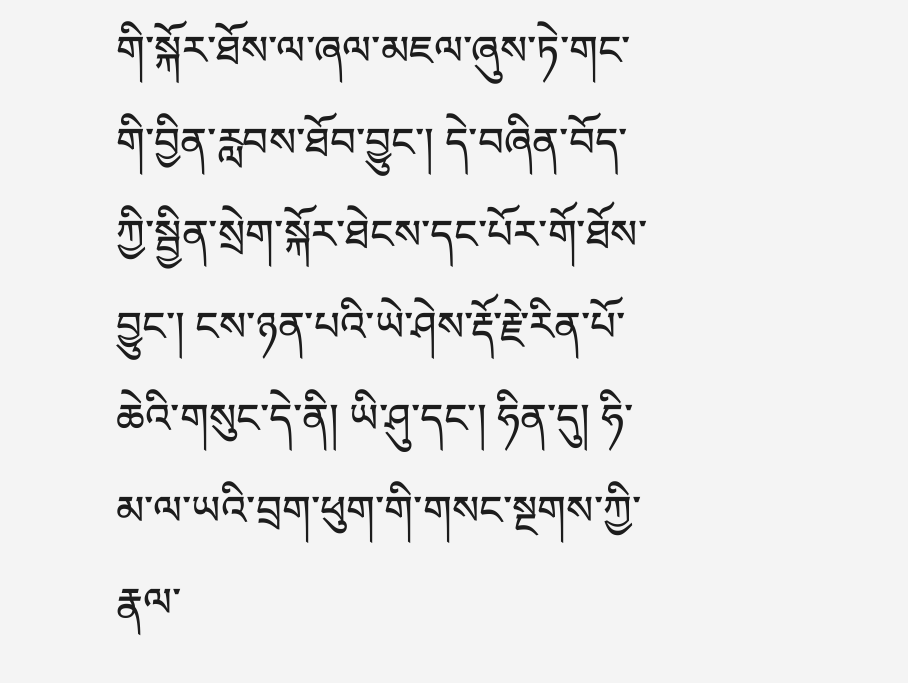གི་སྐོར་ཐོས་ལ་ཞལ་མཇལ་ཞུས་ཏེ་གང་གི་བྱིན་རླབས་ཐོབ་བྱུང་། དེ་བཞིན་བོད་ཀྱི་སྦྱིན་སྲེག་སྐོར་ཐེངས་དང་པོར་གོ་ཐོས་བྱུང་། ངས་ཉན་པའི་ཡེ་ཤེས་རྡོ་རྗེ་རིན་པོ་ཆེའི་གསུང་དེ་ནི། ཡི་ཤུ་དང་། ཧིན་དུ། ཧི་མ་ལ་ཡའི་བྲག་ཕུག་གི་གསང་སྔགས་ཀྱི་རྣལ་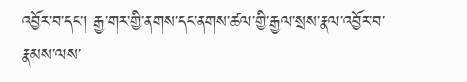འབྱོར་བ་དང་། རྒྱ་གར་གྱི་ནགས་དང་ནགས་ཚལ་གྱི་རྒྱལ་སྲས་རྣལ་འབྱོར་བ་རྣམས་ལས་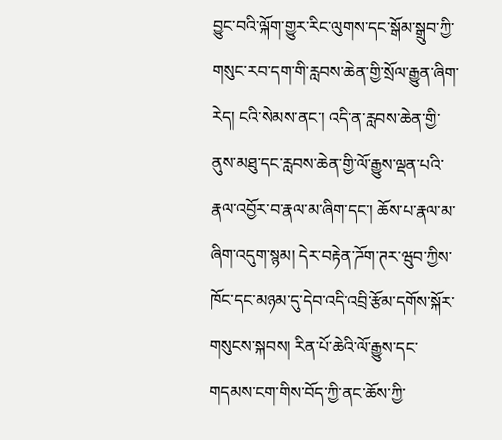བྱུང་བའི་ལྐོག་གྱུར་རིང་ལུགས་དང་སྒོམ་སྒྲུབ་ཀྱི་གསུང་རབ་དག་གི་རླབས་ཆེན་གྱི་སྲོལ་རྒྱུན་ཞིག་རེད། ངའི་སེམས་ནང་། འདི་ན་རླབས་ཆེན་གྱི་ནུས་མཐུ་དང་རླབས་ཆེན་གྱི་ལོ་རྒྱུས་ལྡན་པའི་རྣལ་འབྱོར་བ་རྣལ་མ་ཞིག་དང་། ཆོས་པ་རྣལ་མ་ཞིག་འདུག་སྙམ། དེར་བརྟེན་ཌོག་ཊར་ཝུབ་ཀྱིས་ཁོང་དང་མཉམ་དུ་དེབ་འདི་འབྲི་རྩོམ་དགོས་སྐོར་གསུངས་སྐབས། རིན་པོ་ཆེའི་ལོ་རྒྱུས་དང་གདམས་ངག་གིས་བོད་ཀྱི་ནང་ཆོས་ཀྱི་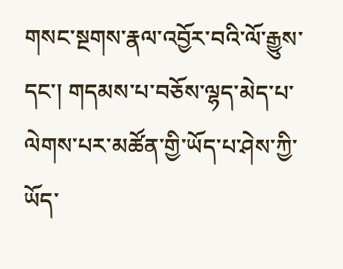གསང་སྔགས་རྣལ་འབྱོར་བའི་ལོ་རྒྱུས་དང་། གདམས་པ་བཅོས་ལྷད་མེད་པ་ལེགས་པར་མཚོན་གྱི་ཡོད་པ་ཤེས་ཀྱི་ཡོད་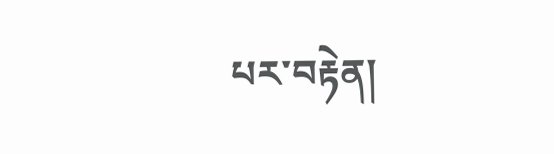པར་བརྟེན།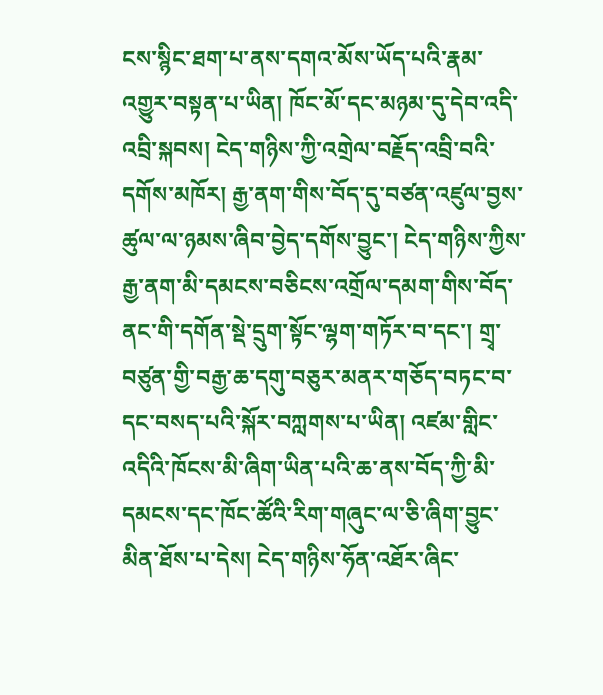ངས་སྙིང་ཐག་པ་ནས་དགའ་མོས་ཡོད་པའི་རྣམ་འགྱུར་བསྟན་པ་ཡིན། ཁོང་མོ་དང་མཉམ་དུ་དེབ་འདི་འབྲི་སྐབས། ངེད་གཉིས་ཀྱི་འགྲེལ་བརྗོད་འབྲི་བའི་དགོས་མཁོར། རྒྱ་ནག་གིས་བོད་དུ་བཙན་འཛུལ་བྱས་ཚུལ་ལ་ཉམས་ཞིབ་བྱེད་དགོས་བྱུང་། ངེད་གཉིས་ཀྱིས་རྒྱ་ནག་མི་དམངས་བཅིངས་འགྲོལ་དམག་གིས་བོད་ནང་གི་དགོན་སྡེ་དྲུག་སྟོང་ལྷག་གཏོར་བ་དང་། གྲྭ་བཙུན་གྱི་བརྒྱ་ཆ་དགུ་བཅུར་མནར་གཅོད་བཏང་བ་དང་བསད་པའི་སྐོར་བཀླགས་པ་ཡིན། འཛམ་གླིང་འདིའི་ཁོངས་མི་ཞིག་ཡིན་པའི་ཆ་ནས་བོད་ཀྱི་མི་དམངས་དང་ཁོང་ཚོའི་རིག་གཞུང་ལ་ཅི་ཞིག་བྱུང་མིན་ཐོས་པ་དེས། ངེད་གཉིས་ཧོན་འཐོར་ཞིང་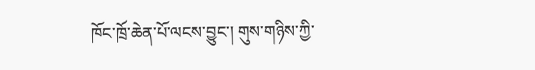ཁོང་ཁྲོ་ཆེན་པོ་ལངས་བྱུང་། གུས་གཉིས་ཀྱི་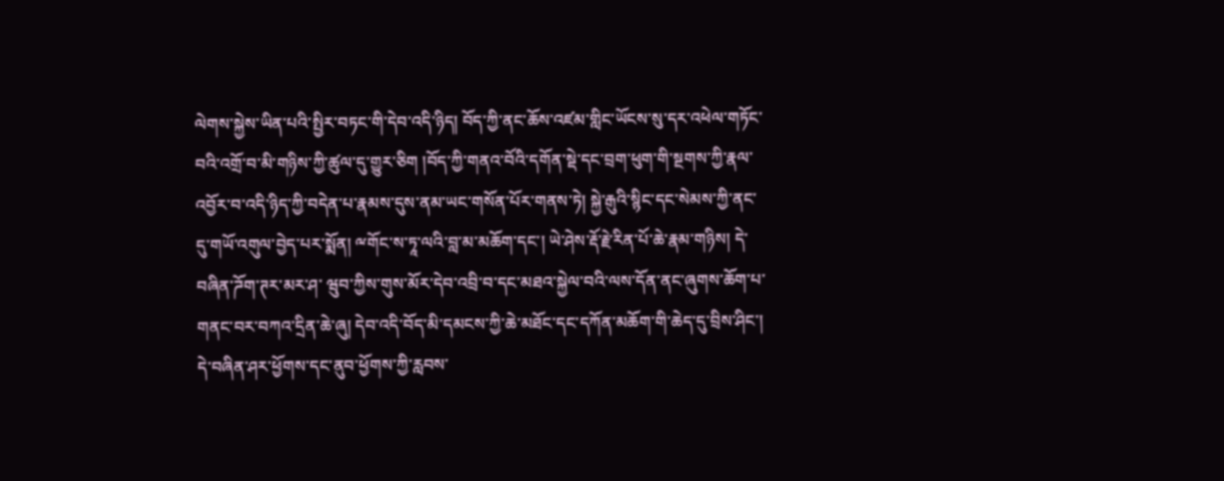ལེགས་སྐྱེས་ཡིན་པའི་སྤྱིར་བཏང་གི་དེབ་འདི་ཉིད། བོད་ཀྱི་ནང་ཆོས་འཛམ་གླིང་ཡོངས་སུ་དར་འཕེལ་གཏོང་བའི་འགྲོ་བ་མི་གཉིས་ཀྱི་ཚུལ་དུ་གྱུར་ཅིག །བོད་ཀྱི་གནའ་བོའི་དགོན་སྡེ་དང་བྲག་ཕུག་གི་སྔགས་ཀྱི་རྣལ་འབྱོར་བ་འདི་ཉིད་ཀྱི་བདེན་པ་རྣམས་དུས་ནམ་ཡང་གསོན་པོར་གནས་ཏེ། སྐྱེ་རྒུའི་སྙིང་དང་སེམས་ཀྱི་ནང་དུ་གཡོ་འགུལ་བྱེད་པར་སྨོན། ྋགོང་ས་ཏཱ་ལའི་བླ་མ་མཆོག་དང་། ཡེ་ཤེས་རྡོ་རྗེ་རིན་པོ་ཆེ་རྣམ་གཉིས། དེ་བཞིན་ཌོག་ཊར་མར་ཤ་ ཝུབ་ཀྱིས་གུས་མོར་དེབ་འབྲི་བ་དང་མཐའ་སྐྱེལ་བའི་ལས་དོན་ནང་ཞུགས་ཆོག་པ་གནང་བར་བཀའ་དྲིན་ཆེ་ཞུ། དེབ་འདི་བོད་མི་དམངས་ཀྱི་ཆེ་མཐོང་དང་དཀོན་མཆོག་གི་ཆེད་དུ་བྲིས་ཤིང་། དེ་བཞིན་ཤར་ཕྱོགས་དང་ནུབ་ཕྱོགས་ཀྱི་རླབས་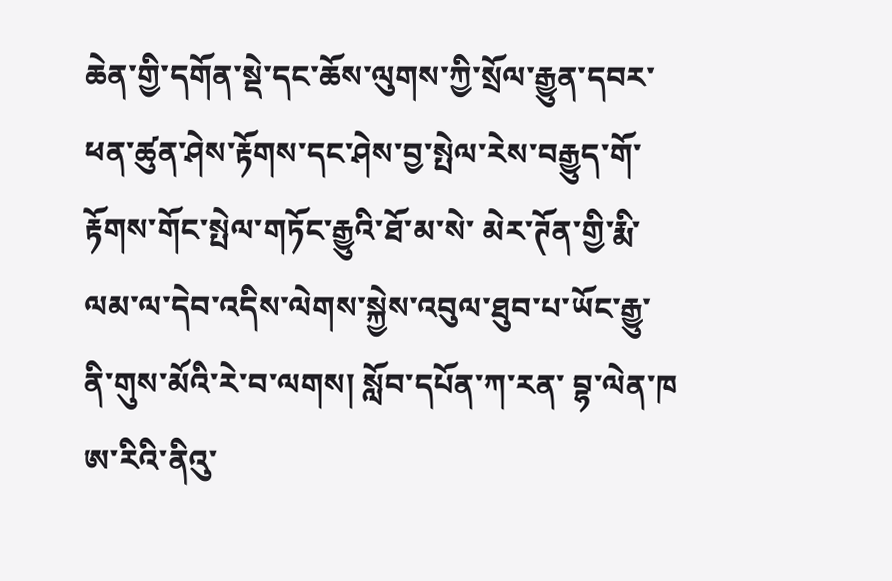ཆེན་གྱི་དགོན་སྡེ་དང་ཆོས་ལུགས་ཀྱི་སྲོལ་རྒྱུན་དབར་ཕན་ཚུན་ཤེས་རྟོགས་དང་ཤེས་བྱ་སྤེལ་རེས་བརྒྱུད་གོ་རྟོགས་གོང་སྤེལ་གཏོང་རྒྱུའི་ཐོ་མ་སེ་ མེར་ཊོན་གྱི་རྨི་ལམ་ལ་དེབ་འདིས་ལེགས་སྐྱེས་འབུལ་ཐུབ་པ་ཡོང་རྒྱུ་ནི་གུས་མོའི་རེ་བ་ལགས། སློབ་དཔོན་ཀ་རན་ བྷ་ལེན་ཁ ཨ་རིའི་ནིའུ་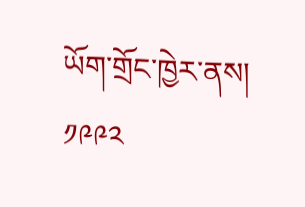ཡོག་གྲོང་ཁྱེར་ནས། ༡༩༩༢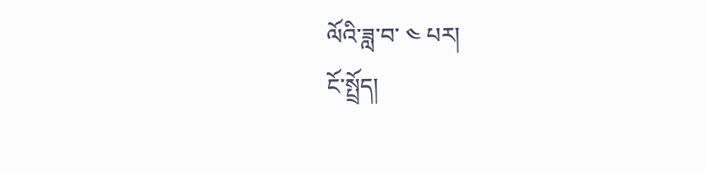ལོའི་ཟླ་བ་ ༤ པར།
ངོ་སྤྲོད།